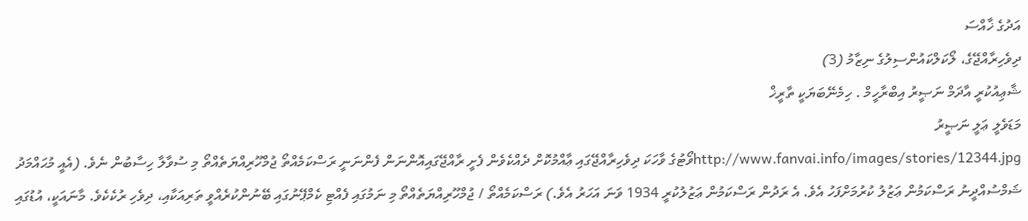އަދުގެ ޚާއްސަ
ދިވެހިރާއްޖޭގެ، ލޯކަލްކައުންސިލުގެ ނިޒާމު (3)
ޝާޢިއުކުރީ އާދަމް ނަޞީރު އިބްރާހީމް . ހިމެނޭބަޔަކީ ތާރީޚް
މަޑަވެލީ ޢަލީ ނަޞީރު
http://www.fanvai.info/images/stories/12344.jpgވޯޓުގެ ވާހަކަ ދިވެހިރާއްޖޭގައި ޢާއްމުކޮށް ދެއްކެވެން ފެށީ ރާއްޖޭގައިއޮންނަން ފެންނަނީ ރަސްކަމެއްތޯ ޖުމްހޫރިއްޔަތެއްތޯ މި ސުވާލާ ހިސާބުން ނެވެ. (އެއީ މުޙައްމަދު ޝަމްސުއްދީނު ރަސްކަމުން ޢަޒުލު ކުރުމަށްފަހު އެވެ. އެ ރަދުން ރަސްކަމުން ޢަޒުލުކުރީ 1934 ވަނަ އަހަރު އެވެ.) ރަސްކަމެއްތޯ / ޖުމްހޫރިއްޔަތެއްތޯ މި ނަމުގައި ފެއްޓި ކެމްޕޭނުގައި ބޭނުންކުރެއްވީ ތަރިއަކާއި، ދިވެހި ރުކެކެވެ. މާނައަކީ، އުޑުގައި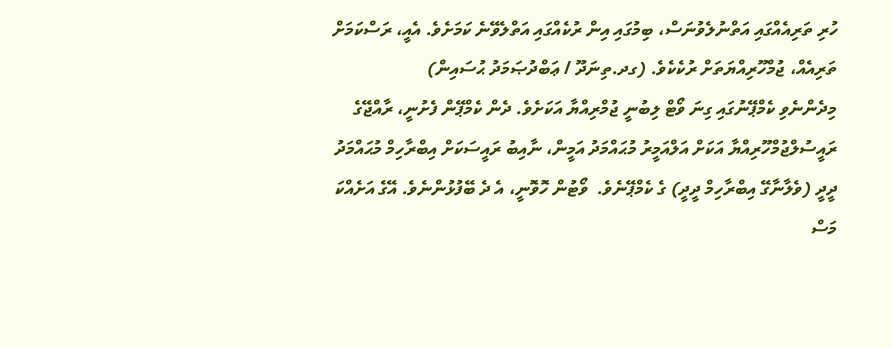ހުރި ތަރިއެއްގައި އަތްނުލެވުނަސް، ބިމުގައި އިން ރުކެއްގައި އަތްލެވޭނެ ކަމަށެވެ. އެއީ، ރަސްކަމަށް ތަރިއެއް، ޖުމްހޫރިއްޔަތަށް ރުކެކެވެ. (ގދ.ތިނަދޫ / ޢަބްދުޞަމަދު ޙުސައިން)
މިދެންނެވި ކެމްޕޭނުގައި ގިނަ ވޯޓް ލިބުނީ ޖުމްރިއްޔާ އަކަށެވެ. ދެން ކެމްޕޭން ފެށުނީ، ރާއްޖޭގެ ރައީސުލްޖުމްހޫރިއްޔާ އަކަށް އަލްއަމީރު މުޙައްމަދު އަމީން، ނާއިބު ރައީސަކަށް އިބްރާހިމް މުޙައްމަދު ދީދީ (ވެލާނާގޭ އިބްރާހިމް ދީދީ) ގެ ކެމްޕޭނެވެ.  ވޯޓުން ހޮވޮނީ، އެ ދެ ބޭފުޅުންނެވެ. އޭގެ އަށެއްކަ މަސް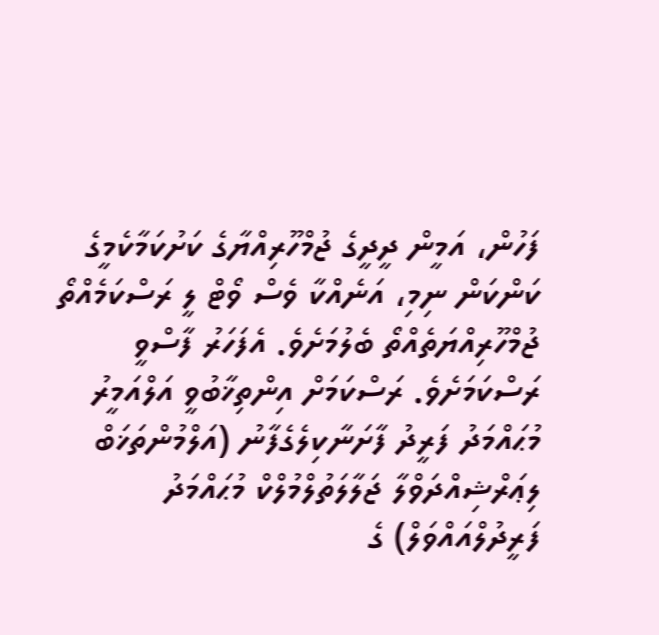ފަހުން، އަމީން ދީދީގެ ޖުމްހޫރިއްޔާގެ ކަށުކަމާކެމީގެ ކަންކަން ނިމި، އަނެއްކާ ވެސް ވޯޓް ލީ ރަސްކަމެއްތޯ ޖުމްހޫރިއްޔަތެއްތޯ ބެލުމަށެވެ. އެފަހަރު ފާސްވީ ރަސްކަމަށެވެ. ރަސްކަމަށް އިންތިޚާބުވީ އަލްއަމީރު މުޙައްމަދު ފަރީދު ފާށަނާކިލެގެފާނު (އަލްމުންތަޚަބް ލިޢަރްޝިއްދަވްލާ ޖަލާލަތުލްމުލްކް މުޙައްމަދު ފަރީދުލްއައްވަލް) ގެ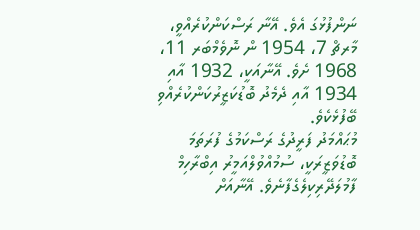ނަންފުޅުގަ އެވެ. އޭނާ ރަސްކަންކުރެއްވީ، މާރޗް 7، 1954 ން ނޮވެމްބަރ 11، 1968 ށެވެ. އޭނާއަކީ، 1932 އާއި 1934 އާއި ދެމެދު ބޮޑުކަޒީރުކަންކުރެއްވި ބޭފުޅެކެވެ.
މުޙައްމަދު ފަރީދުގެ ރަސްކަމުގެ ފުރަތަމަ ބޮޑުވަޒީރަކީ، ސުމުއްވުލްއަމީރު އިބްރާހިމް ފާމުލަދޭރިކިލެގެފާނެވެ. އޭނާއަށް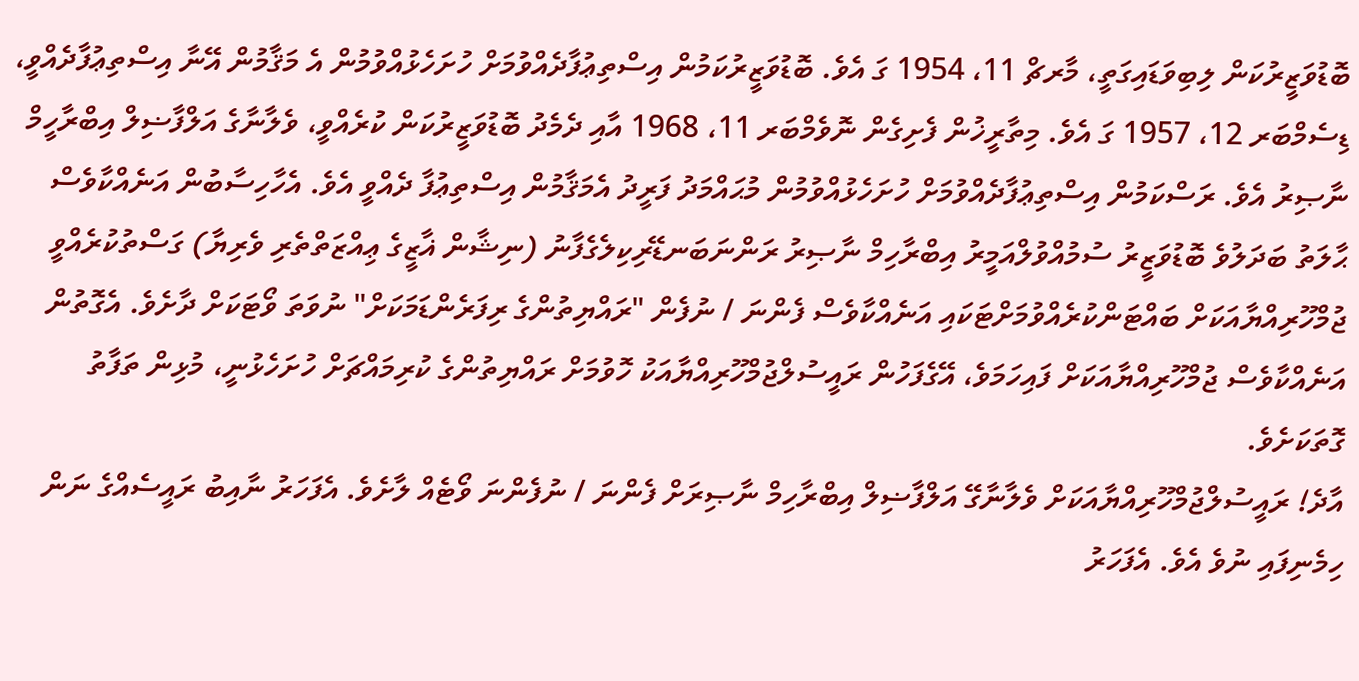ބޮޑުވަޒީރުކަން ލިބިވަޑައިގަތީ، މާރޗް 11، 1954 ގަ އެވެ. ބޮޑުވަޒީރުކަމުން އިސްތިޢުފާދެއްވުމަށް ހުށަހެޅުއްވުމުން އެ މަޤާމުން އޭނާ އިސްތިޢުފާދެއްވީ، ޑިސެމްބަރ 12، 1957 ގަ އެވެ. މިތާރީޚުން ފެށިގެން ނޮވެމްބަރ 11، 1968 އާއި ދެމެދު ބޮޑުވަޒީރުކަން ކުރެއްވީ، ވެލާނާގެ އަލްފާޟިލް އިބްރާހީމް ނާޞިރު އެވެ. ރަސްކަމުން އިސްތިޢުފާދެއްވުމަށް ހުށަހެޅުއްވުމުން މުޙައްމަދު ފަރީދު އެމަޤާމުން އިސްތިޢުފާ ދެއްވީ އެވެ. އެހާހިސާބުން އަނެއްކާވެސް ޙާލަތު ބަދަލުވެ ބޮޑުވަޒީރު ސުމުއްވުލްއަމީރު އިބްރާހިމް ނާޞިރު ރަންނަބަނޑޭރިކިލެގެފާނު (ނިޝާން ޣާޒީގެ ޢިއްޒަތްތެރި ވެރިޔާ) ގަސްތުކުރެއްވީ ޖުމްހޫރިއްޔާއަކަށް ބައްޓަންކުރެއްވުމަށްޓަކައި އަނެއްކާވެސް ފެންނަ / ނުފެން "ރައްޔިތުންގެ ރިފަރެންޑަމަކަށް" ނުވަތަ ވޯޓަކަށް ދާށެވެ. އެގޮތުން އަނެއްކާވެސް ޖުމްހޫރިއްޔާއަކަށް ފައިހަމަވެ، އޭގެފަހުން ރައީސުލްޖުމްހޫރިއްޔާއަކު ހޮވުމަށް ރައްޔިތުންގެ ކުރިމައްޗަށް ހުށަހެޅުނީ، މުޅިން ތަފާތު ގޮތަކަށެވެ.
އާދެ! ރައީސުލްޖުމްހޫރިއްޔާއަކަށް ވެލާނާގޭ އަލްފާޟިލް އިބްރާހިމް ނާޞިރަށް ފެންނަ / ނުފެންނަ ވޯޓެއް ލާށެވެ. އެފަހަރު ނާއިބު ރައީސެއްގެ ނަން ހިމެނިފައި ނުވެ އެވެ. އެފަހަރު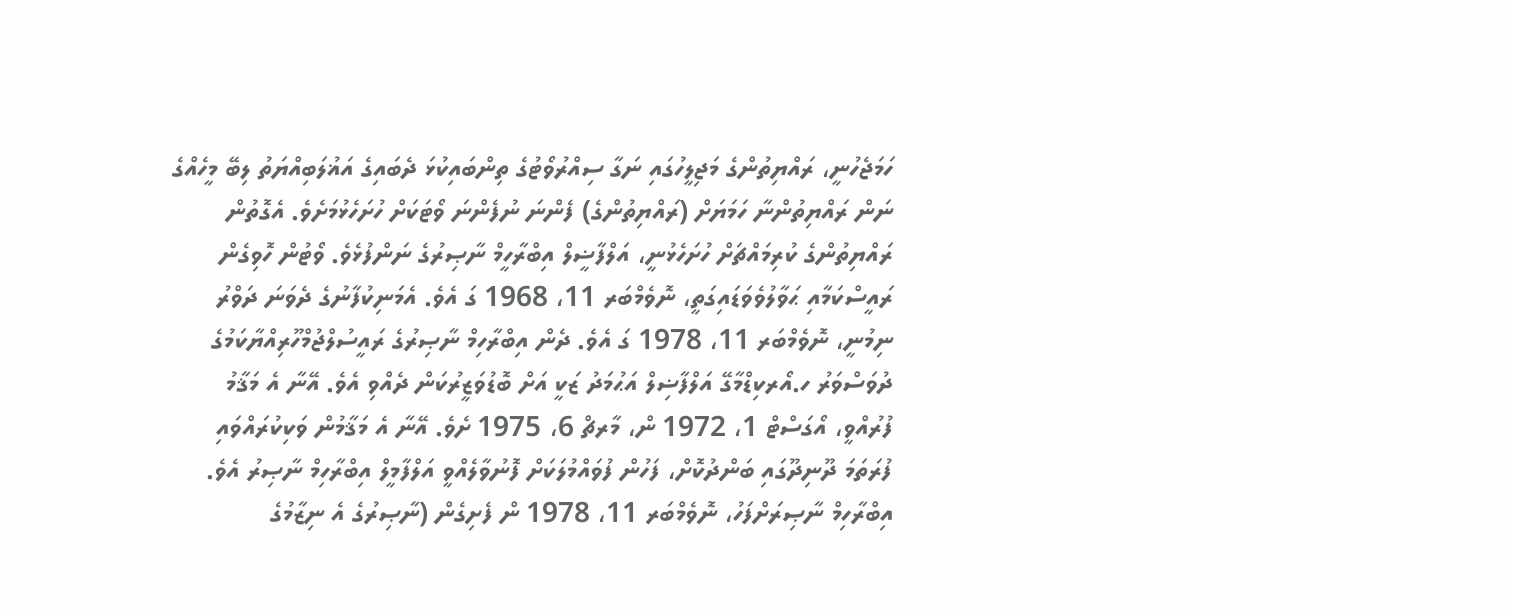ހަމަޖެހުނީ، ރައްޔިތުންގެ މަޖިލީހުގައި ނަގާ ސިއްރުވޯޓުގެ ތިންބައިކުޅަ ދެބައިގެ އަޣުލަބިއްޔަތު ލިބޭ މީހެއްގެ ނަން ރައްޔިތުންނާ ހަމަޔަށް (ރައްޔިތުންގެ) ފެންނަ ނުފެންނަ ވޯޓަކަށް ހުށަހެޅުމަށެވެ. އެގޮތުން ރައްޔިތުންގެ ކުރިމައްޗަށް ހުށަހެޅުނީ، އަލްފާޟީލް އިބްރާހީމް ނާޞިރުގެ ނަންފުޅެވެ. ވޯޓުން ހޮވިގެން ރައީސްކަމާއި ޙަވާލުވެވަޑައިގަތީ، ނޮވެމްބަރ 11، 1968 ގަ އެވެ. އެމަނިކުފާނުގެ ދެވަނަ ދަވްރު ނިމުނީ، ނޮވެމްބަރ 11، 1978 ގަ އެވެ. ދެން އިބްރާހިމް ނާޞިރުގެ ރައީސުލްޖުމްހޫރިއްޔާކަމުގެ ދުވަސްވަރު ހ.އޯރކިޑްމާގޭ އަލްފާޟިލް އަޙުމަދު ޒަކީ އަށް ބޮޑުވަޒީރުކަން ދެއްވި އެވެ. އޭނާ އެ މަޤާމު ފުރުއްވީ، އޯގަސްޓް 1، 1972 ން، މާރޗް 6، 1975 ށެވެ. އޭނާ އެ މަޤާމުން ވަކިކުރައްވައި ފުރަތަމަ ދޫނިދޫގައި ބަންދުކޮށް، ފަހުން ފުވައްމުލަކަށް ފޮނުވާލެއްވީ އަލްފާމީލް އިބްރާހިމް ނާޞިރު އެވެ.
އިބްރާހިމް ނާޞިރަށްފަހު، ނޮވެމްބަރ 11، 1978 ން ފެށިގެން (ނާޞިރުގެ އެ ނިޒާމުގެ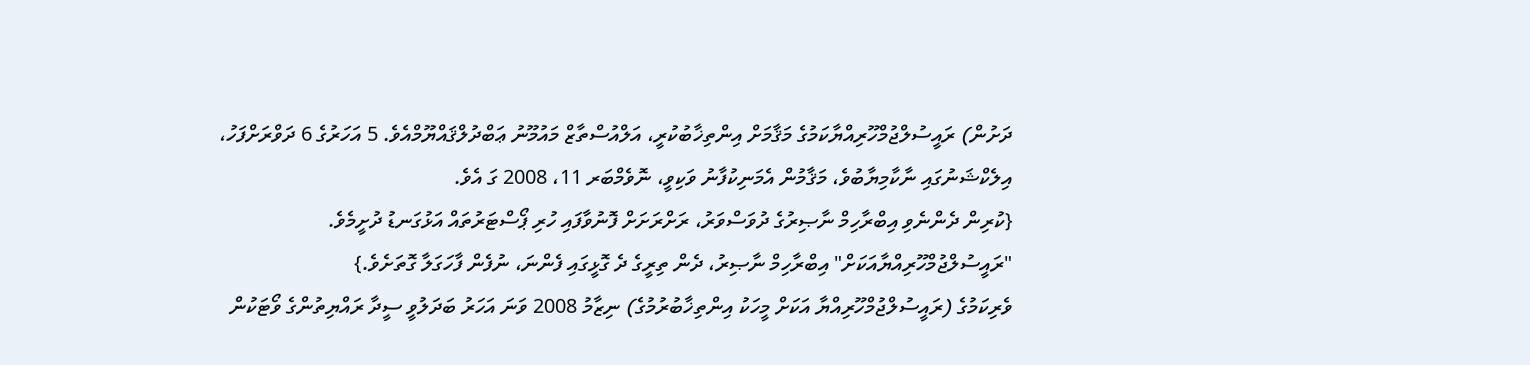ދަށުން) ރައީސުލްޖުމްހޫރިއްޔާކަމުގެ މަޤާމަށް އިންތިޚާބުކުރީ، އަލްއުސްތާޒް މައުމޫނު ޢަބްދުލްޤައްޔޫމްއެވެ. 5 އަހަރުގެ 6 ދަވްރަށްފަހު، އިލެކްޝަނުގައި ނާކާމިޔާބުވެ، މަޤާމުން އެމަނިކުފާނު ވަކިވީ، ނޮވެމްބަރ 11، 2008 ގަ އެވެ.
{ކުރިން ދެންނެވި އިބްރާހިމް ނާޞިރުގެ ދުވަސްވަރު، ރަށްރަށަށް ފޮނުވާފައި ހުރި ޕޯސްޓަރުތައް އަޅުގަނޑު ދުށީމެވެ. "ރައީސުލްޖުމްހޫރިއްޔާއަކަށް" އިބްރާހިމް ނާޞިރު، ދެން ތިރީގެ ދެ ގޮޅީގައި ފެންނަ، ނުފެން ފާހަގަލާ ގޮތަށެވެ.}
ވެރިކަމުގެ (ރައީސުލްޖުމްހޫރިއްޔާ އަކަށް މީހަކު އިންތިޚާބުރުމުގެ) ނިޒާމު 2008 ވަނަ އަހަރު ބަދަލުވީ ސީދާ ރައްޔިތުންގެ ވޯޓަކުން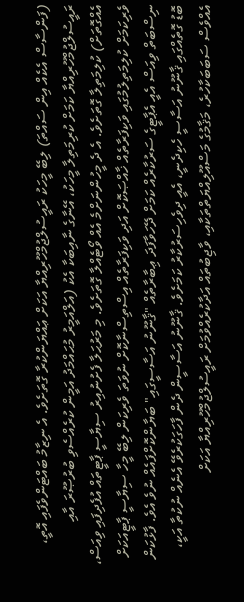(ފަންސާސް އެކެއް އިން ސައްތަ) ލިބޭ މީހަކު ރައީސުލްޖުމްހޫރިއްޔާ އަކަށް ޢައްޔަންކުރާ ގޮތަށެވެ. އެ ނިޒާމު ބައްޓަންވެފައި އޮތީ، ރައީސުލްޖުމްހޫރިއްޔާ ކަމަށް ކުރިމަތިލާ މީހަކު، އޭނާގެ ނާއިބަކާ އެކު (އަލްއަމީރު މުޙައްމަދު އަމީން ކުރެއްސެވި ބުރުޞޫރަ އާއި އެއްގޮތަށް) ކުލިމަތިލާ ގޮތަށެވެ. އެ ދެ މީހުންނަށްމެ އެއް ވޯޓެއްލާ ގޮތަށެވެ. މި މަރުޙަލާ ފެށުނުއިރު ސިޔާސީ ޕާޓީތައް އުފެދިފައި ވިއަސް، ވެރިކަމަށް ކުލިމަތިލުމުގައި ވަކިފަރާތެއް ޚާއްޞަކޮށް އަދި ވަކިފަރާތެއް އިސްތިސްނާކޮށް ނުވަތަ ވެރިކަން ލިބޭ މީހާ ސިޔާސީ ޕާޓީއަކަށް ނިސްބަތް ވިއަސް އެއީ އެޕާޓީގެ ސަރުކާރެއް ކަމަށް ދޭހަވާފަދަ ޢިބާރާތެއް "ޤާނޫނު އަސާސީގައި" ބަޔާންކޮށްފައެއް ނުވެ އެވެ. ފާޅުކަން ބޮޑު ގޮތެއްގައި ޤާނޫނު އަސާސީ ހެކިދެނީ، އެއީ ދިވެހިސަރުކާރު ކަމަށެވެ. ޤާނޫނު އަސާސީން ދެން ފާހަގަކުރެވޭ އެނެއް ނުކުތާ އަކީ، އެއްވެސް ސަބަބަކާހުރެ، މަޤާމުގެ މަސްއޫލިއްޔަތްތަކާއި، ވާޖިބުތައް އަދާކުރެއްވުމަށް ރައީސުލްޖުމްހޫރިއްޔާ އަކަށް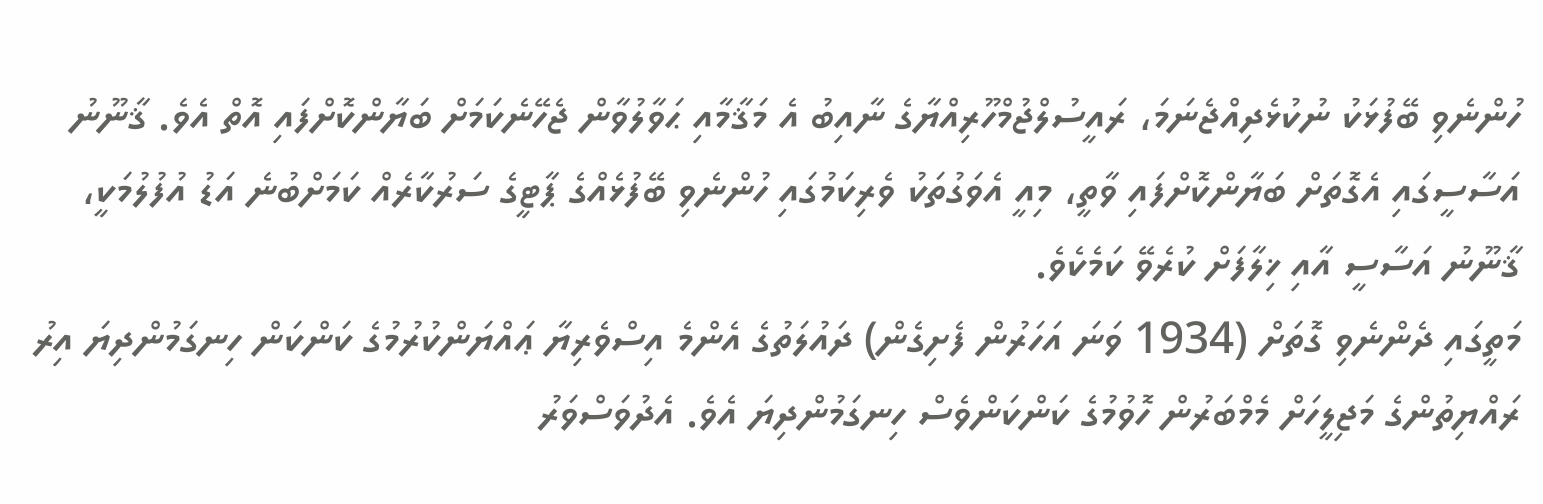ހުންނެވި ބޭފުޅަކު ނުކުޅެދިއްޖެނަމަ، ރައީސުލްޖުމްހޫރިއްޔާގެ ނާއިބު އެ މަޤާމާއި ޙަވާލުވާން ޖެހޭނެކަމަށް ބަޔާންކޮށްފައި އޮތް އެވެ. ޤާނޫނު އަސާސީގައި އެގޮތަށް ބަޔާންކޮށްފައި ވާތީ، މިއީ އެވަގުތަކު ވެރިކަމުގައި ހުންނެވި ބޭފުޅެއްގެ ޕާޓީގެ ސަރުކާރެއް ކަމަށްބުނެ އަޑު އުފުލުމަކީ، ޤާނޫނު އަސާސީ އާއި ޚިލާފަށް ކުރެވޭ ކަމެކެވެ.
މަތީގައި ދެންނެވި ގޮތަށް (1934 ވަނަ އަހަރުން ފެށިގެން) ދައުލަތުގެ އެންމެ އިސްވެރިޔާ ޢައްޔަންކުރުމުގެ ކަންކަން ހިނގަމުންދިޔަ އިރު ރައްޔިތުންގެ މަޖިލީހަށް މެމްބަރުން ހޮވުމުގެ ކަންކަންވެސް ހިނގަމުންދިޔަ އެވެ. އެދުވަސްވަރު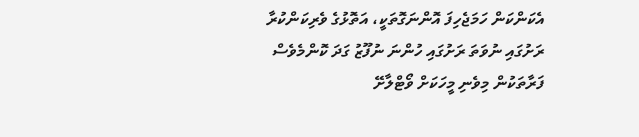އެކަންކަން ހަމަޖެހިފަ އޮންނަގޮތަކީ، އަތޮޅުގެ ވެރިކަންކުރާ ރަށުގައި ނުވަތަ ރަށުގައި ހުންނަ ނުފޫޒު ގަދަ ކޮންމެވެސް ފަރާތަކުން މިވެނި މީހަކަށް ވޯޓްލާށޭ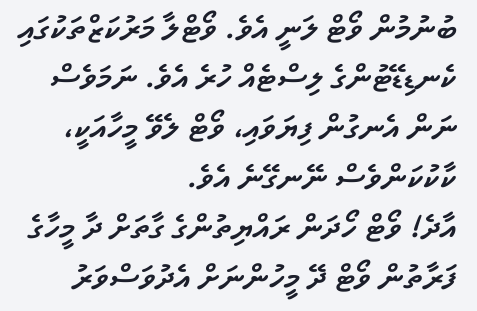ބުނުމުން ވޯޓް ލަނީ އެވެ. ވޯޓްލާ މަރުކަޒްތަކުގައި ކެނޑިޑޭޓުންގެ ލިސްޓެއް ހުރެ އެވެ. ނަމަވެސް ނަން އެނގުން ފިޔަވައި، ވޯޓް ލެވޭ މީހާއަކީ، ކާކުކަންވެސް ނޭނގޭނެ އެވެ.
އާދެ! ވޯޓް ހޯދަން ރައްޔިތުންގެ ގާތަށް ދާ މީހާގެ ފަރާތުން ވޯޓް ދޭ މީހުންނަށް އެދުވަސްވަރު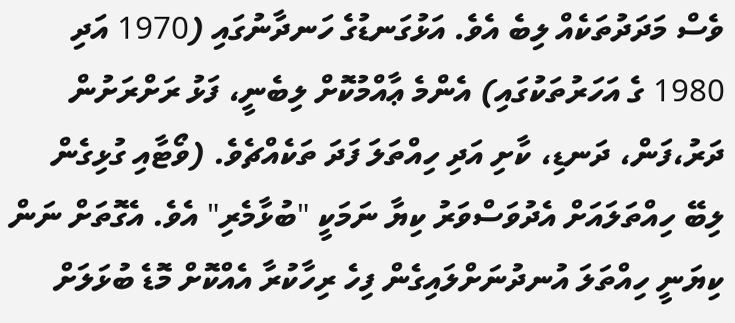ވެސް މަދަދުތަކެއް ލިބެ އެވެ. އަޅުގަނޑުގެ ހަނދާނުގައި (1970 އަދި 1980 ގެ އަހަރުތަކުގައި) އެންމެ ޢާއްމުކޮށް ލިބެނީ، ފަޅު ރަށްރަށުން ދަރު،ފަން، ދަނޑި، ކާށި އަދި ހިއްތަލަ ފަދަ ތަކެއްޗެވެ. (ވޯޓާއި ގުޅިގެން ލިބޭ ހިއްތަލައަށް އެދުވަސްވަރު ކިޔާ ނަމަކީ "ބުޅާމެރި" އެވެ. އެގޮތަށް ނަން ކިޔަނީ ހިއްތަލަ އުނދުނަށްލައިގެން ފިހެ ރިހާކުރާ އެއްކޮށް މޮޑެ ބުޅަލަށް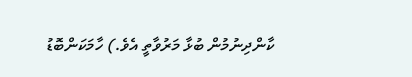ކާންދިނުމުން ބުޅާ މަރުވާތީ އެވެ.) ހާމަކަންބޮޑު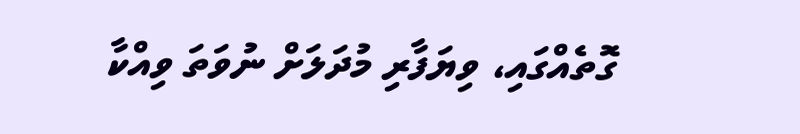ގޮތެއްގައި، ވިޔަފާރި މުދަލަށް ނުވަތަ ވިއްކާ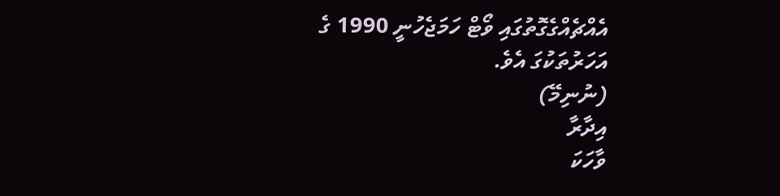އެއްޗެއްގެގޮތުގައި ވޯޓް ހަމަޖެހުނީ 1990 ގެ އަހަރުތަކުގަ އެވެ.
(ނުނިމޭ)
އިދާރާ
ވާހަކަ